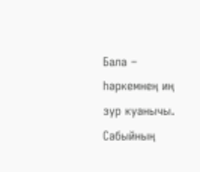Бала – һәркемнең иң зур куанычы. Сабыйның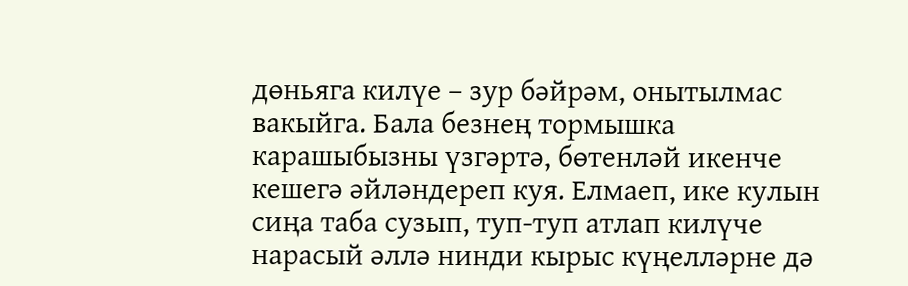дөньяга килүе – зур бәйрәм, онытылмас вакыйга. Бала безнең тормышка карашыбызны үзгәртә, бөтенләй икенче кешегә әйләндереп куя. Елмаеп, ике кулын сиңа таба сузып, туп-туп атлап килүче нарасый әллә нинди кырыс күңелләрне дә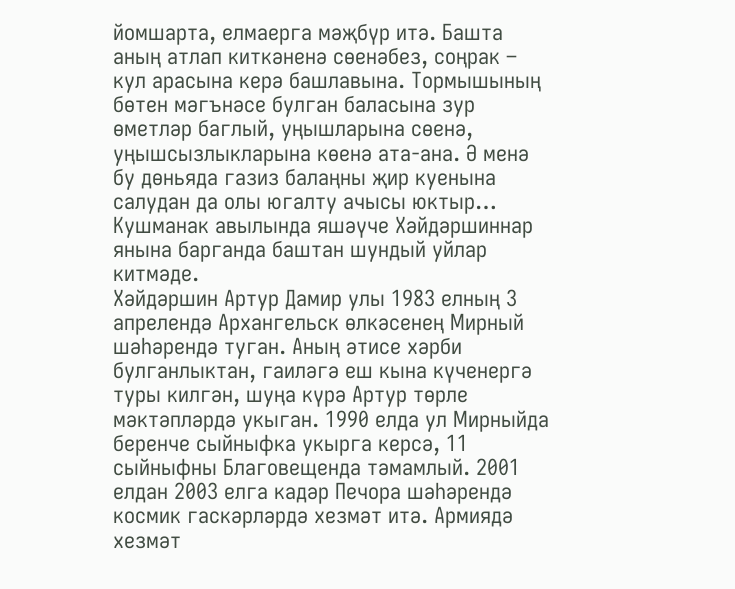йомшарта, елмаерга мәҗбүр итә. Башта аның атлап киткәненә сөенәбез, соңрак – кул арасына керә башлавына. Тормышының бөтен мәгънәсе булган баласына зур өметләр баглый, уңышларына сөенә, уңышсызлыкларына көенә ата-ана. Ә менә бу дөньяда газиз балаңны җир куенына салудан да олы югалту ачысы юктыр… Кушманак авылында яшәүче Хәйдәршиннар янына барганда баштан шундый уйлар китмәде.
Хәйдәршин Артур Дамир улы 1983 елның 3 апрелендә Архангельск өлкәсенең Мирный шәһәрендә туган. Аның әтисе хәрби булганлыктан, гаиләгә еш кына күченергә туры килгән, шуңа күрә Артур төрле мәктәпләрдә укыган. 1990 елда ул Мирныйда беренче сыйныфка укырга керсә, 11 сыйныфны Благовещенда тәмамлый. 2001 елдан 2003 елга кадәр Печора шәһәрендә космик гаскәрләрдә хезмәт итә. Армиядә хезмәт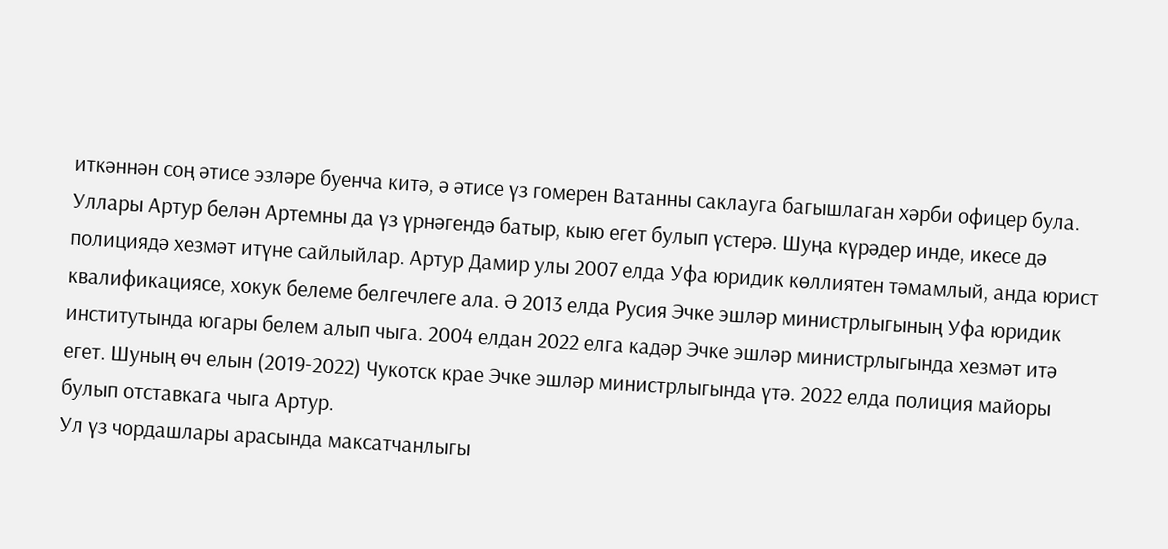иткәннән соң әтисе эзләре буенча китә, ә әтисе үз гомерен Ватанны саклауга багышлаган хәрби офицер була. Уллары Артур белән Артемны да үз үрнәгендә батыр, кыю егет булып үстерә. Шуңа күрәдер инде, икесе дә полициядә хезмәт итүне сайлыйлар. Артур Дамир улы 2007 елда Уфа юридик көллиятен тәмамлый, анда юрист квалификациясе, хокук белеме белгечлеге ала. Ә 2013 елда Русия Эчке эшләр министрлыгының Уфа юридик институтында югары белем алып чыга. 2004 елдан 2022 елга кадәр Эчке эшләр министрлыгында хезмәт итә егет. Шуның өч елын (2019-2022) Чукотск крае Эчке эшләр министрлыгында үтә. 2022 елда полиция майоры булып отставкага чыга Артур.
Ул үз чордашлары арасында максатчанлыгы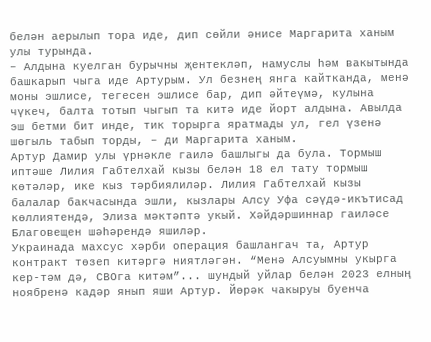белән аерылып тора иде, дип сөйли әнисе Маргарита ханым улы турында.
– Алдына куелган бурычны җентекләп, намуслы һәм вакытында башкарып чыга иде Артурым. Ул безнең янга кайтканда, менә моны эшлисе, тегесен эшлисе бар, дип әйтеүмә, кулына чүкеч, балта тотып чыгып та китә иде йорт алдына. Авылда эш бетми бит инде, тик торырга яратмады ул, гел үзенә шөгыль табып торды, – ди Маргарита ханым.
Артур Дамир улы үрнәкле гаилә башлыгы да була. Тормыш иптәше Лилия Габтелхай кызы белән 18 ел тату тормыш көтәләр, ике кыз тәрбиялиләр. Лилия Габтелхай кызы балалар бакчасында эшли, кызлары Алсу Уфа сәүдә-икътисад көллиятендә, Элиза мәктәптә укый. Хәйдәршиннар гаиләсе Благовещен шәһәрендә яшиләр.
Украинада махсус хәрби операция башлангач та, Артур контракт төзеп китәргә ниятләгән. “Менә Алсуымны укырга кер-тәм дә, СВОга китәм”... шундый уйлар белән 2023 елның ноябренә кадәр янып яши Артур. Йөрәк чакыруы буенча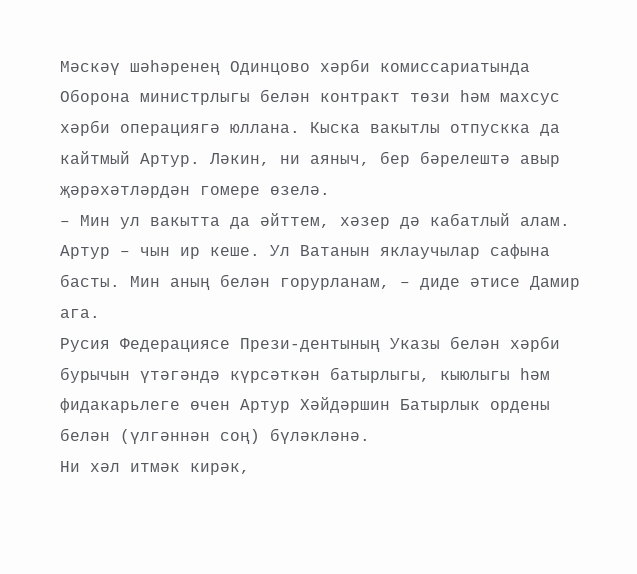Мәскәү шәһәренең Одинцово хәрби комиссариатында Оборона министрлыгы белән контракт төзи һәм махсус хәрби операциягә юллана. Кыска вакытлы отпускка да кайтмый Артур. Ләкин, ни аяныч, бер бәрелештә авыр җәрәхәтләрдән гомере өзелә.
– Мин ул вакытта да әйттем, хәзер дә кабатлый алам. Артур – чын ир кеше. Ул Ватанын яклаучылар сафына басты. Мин аның белән горурланам, – диде әтисе Дамир ага.
Русия Федерациясе Прези-дентының Указы белән хәрби бурычын үтәгәндә күрсәткән батырлыгы, кыюлыгы һәм фидакарьлеге өчен Артур Хәйдәршин Батырлык ордены белән (үлгәннән соң) бүләкләнә.
Ни хәл итмәк кирәк,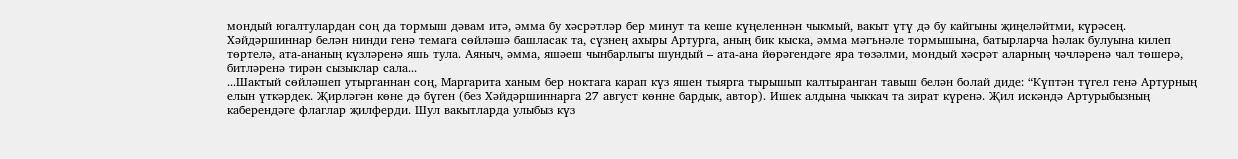мондый югалтулардан соң да тормыш дәвам итә, әмма бу хәсрәтләр бер минут та кеше күңеленнән чыкмый, вакыт үтү дә бу кайгыны җиңеләйтми, күрәсең. Хәйдәршиннар белән нинди генә темага сөйләшә башласак та, сүзнең ахыры Артурга, аның бик кыска, әмма мәгънәле тормышына, батырларча һәлак булуына килеп төртелә, ата-ананың күзләренә яшь тула. Аяныч, әмма, яшәеш чынбарлыгы шундый – ата-ана йөрәгендәге яра төзәлми, мондый хәсрәт аларның чәчләренә чал төшерә, битләренә тирән сызыклар сала...
...Шактый сөйләшеп утырганнан соң, Маргарита ханым бер ноктага карап күз яшен тыярга тырышып калтыранган тавыш белән болай диде: “Күптән түгел генә Артурның елын үткәрдек. Җирләгән көне дә бүген (без Хәйдәршиннарга 27 август көнне бардык, автор). Ишек алдына чыккач та зират күренә. Җил искәндә Артурыбызның каберендәге флаглар җилферди. Шул вакытларда улыбыз күз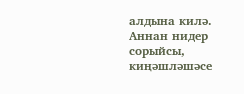алдына килә. Аннан нидер сорыйсы, киңәшләшәсе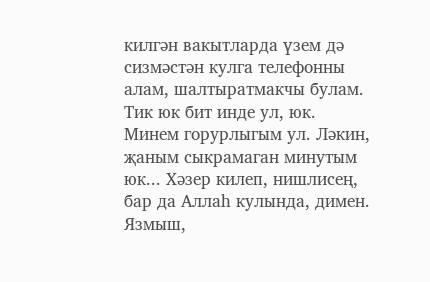килгән вакытларда үзем дә сизмәстән кулга телефонны алам, шалтыратмакчы булам. Тик юк бит инде ул, юк. Минем горурлыгым ул. Ләкин, җаным сыкрамаган минутым юк... Хәзер килеп, нишлисең, бар да Аллаһ кулында, димен. Язмыш,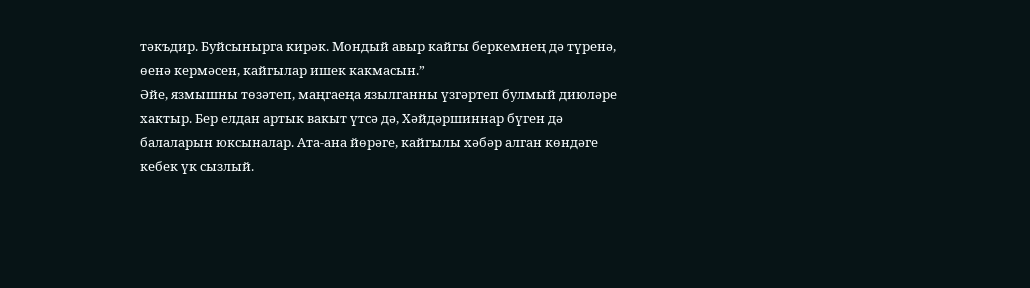тәкъдир. Буйсынырга кирәк. Мондый авыр кайгы беркемнең дә түренә, өенә кермәсен, кайгылар ишек какмасын.”
Әйе, язмышны төзәтеп, маңгаеңа язылганны үзгәртеп булмый диюләре хактыр. Бер елдан артык вакыт үтсә дә, Хәйдәршиннар бүген дә балаларын юксыналар. Ата-ана йөрәге, кайгылы хәбәр алган көндәге кебек үк сызлый.